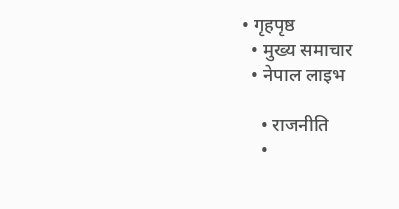• गृहपृष्ठ
  • मुख्य समाचार
  • नेपाल लाइभ

    • राजनीति
    •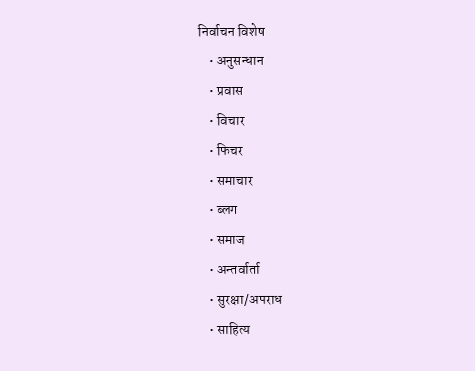निर्वाचन विशेष
    • अनुसन्धान
    • प्रवास
    • विचार
    • फिचर
    • समाचार
    • ब्लग
    • समाज
    • अन्तर्वार्ता
    • सुरक्षा/अपराध
    • साहित्य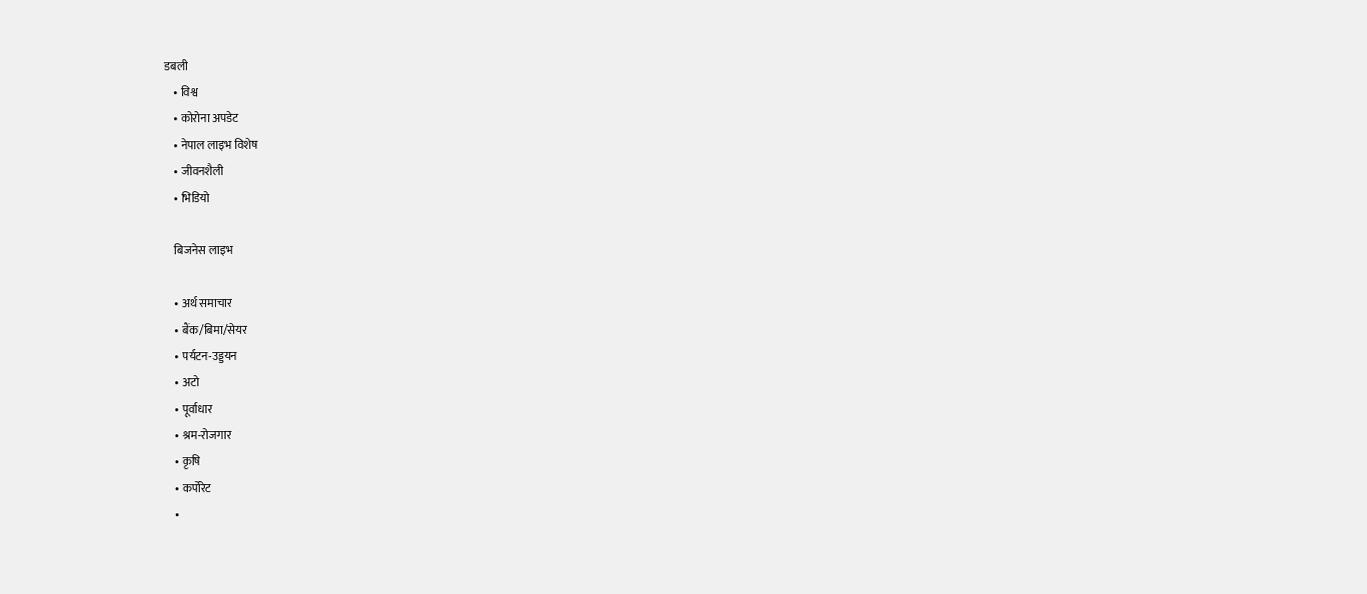डबली
    • विश्व
    • कोरोना अपडेट
    • नेपाल लाइभ विशेष
    • जीवनशैली
    • भिडियो

    बिजनेस लाइभ

    • अर्थ समाचार
    • बैंक/बिमा/सेयर
    • पर्यटन-उड्डयन
    • अटो
    • पूर्वाधार
    • श्रम-रोजगार
    • कृषि
    • कर्पोरेट
    •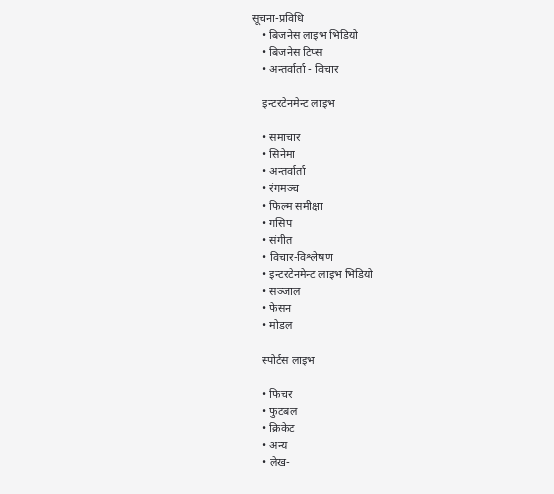सूचना-प्रविधि
    • बिजनेस लाइभ भिडियो
    • बिजनेस टिप्स
    • अन्तर्वार्ता - विचार

    इन्टरटेनमेन्ट लाइभ

    • समाचार
    • सिनेमा
    • अन्तर्वार्ता
    • रंगमञ्च
    • फिल्म समीक्षा
    • गसिप
    • संगीत
    • विचार-विश्लेषण
    • इन्टरटेनमेन्ट लाइभ भिडियो
    • सञ्जाल
    • फेसन
    • मोडल

    स्पोर्टस लाइभ

    • फिचर
    • फुटबल
    • क्रिकेट
    • अन्य
    • लेख-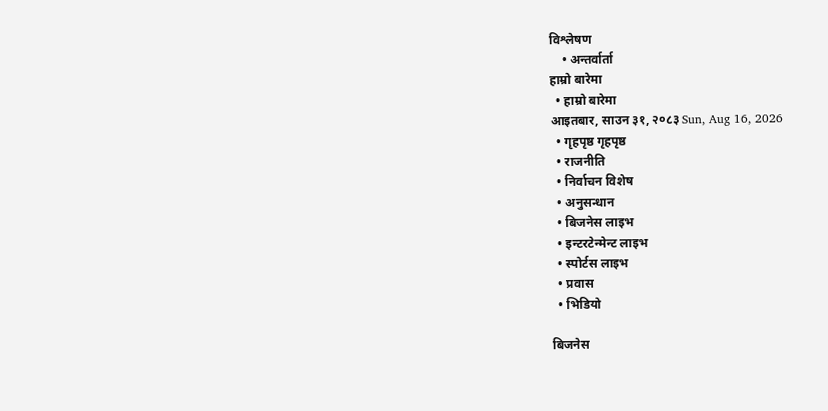विश्लेषण
    • अन्तर्वार्ता
हाम्रो बारेमा
  • हाम्रो बारेमा
आइतबार, साउन ३१, २०८३ Sun, Aug 16, 2026
  • गृहपृष्ठ गृहपृष्ठ
  • राजनीति
  • निर्वाचन विशेष
  • अनुसन्धान
  • बिजनेस लाइभ
  • इन्टरटेन्मेन्ट लाइभ
  • स्पोर्टस लाइभ
  • प्रवास
  • भिडियो

बिजनेस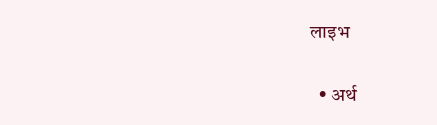लाइभ

  • अर्थ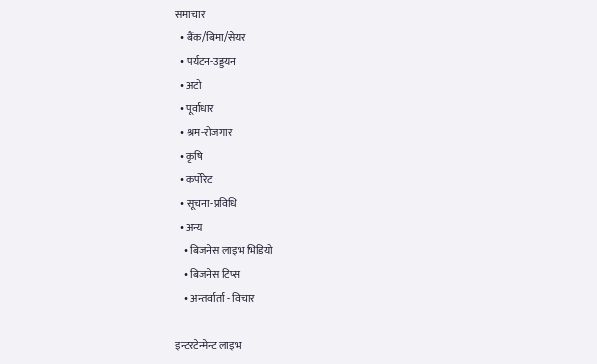समाचार
  • बैंक/बिमा/सेयर
  • पर्यटन-उड्डयन
  • अटो
  • पूर्वाधार
  • श्रम-रोजगार
  • कृषि
  • कर्पोरेट
  • सूचना-प्रविधि
  • अन्य
    • बिजनेस लाइभ भिडियो
    • बिजनेस टिप्स
    • अन्तर्वार्ता - विचार

इन्टरटेन्मेन्ट लाइभ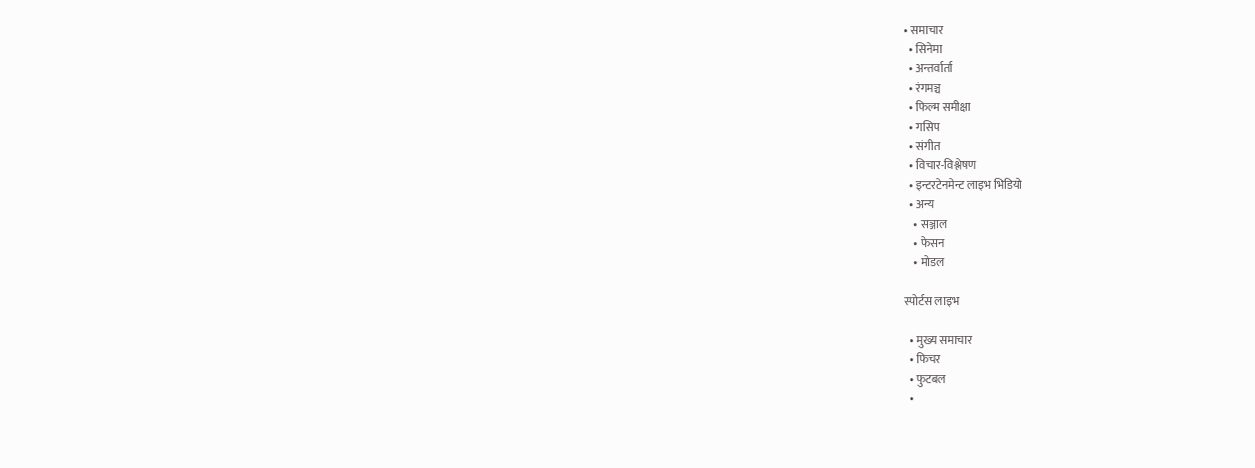• समाचार
  • सिनेमा
  • अन्तर्वार्ता
  • रंगमञ्च
  • फिल्म समीक्षा
  • गसिप
  • संगीत
  • विचार-विश्लेषण
  • इन्टरटेनमेन्ट लाइभ भिडियो
  • अन्य
    • सञ्जाल
    • फेसन
    • मोडल

स्पोर्टस लाइभ

  • मुख्य समाचार
  • फिचर
  • फुटबल
  •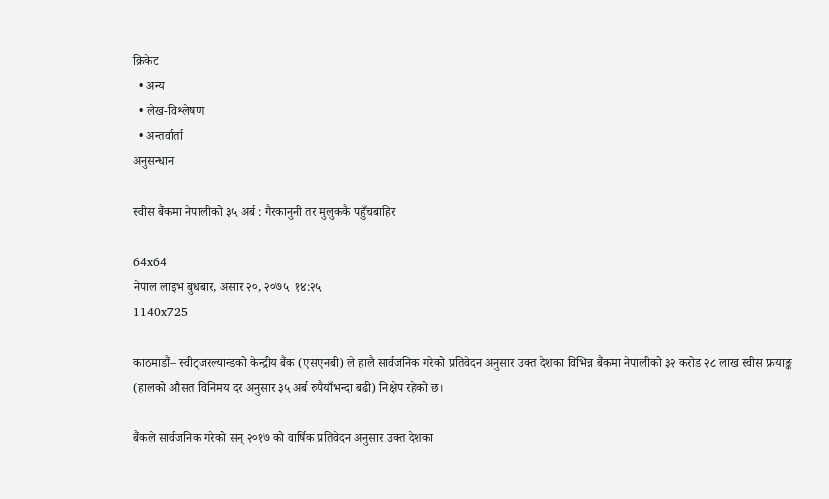क्रिकेट
  • अन्य
  • लेख-विश्लेषण
  • अन्तर्वार्ता
अनुसन्धान

स्वीस बैंकमा नेपालीको ३५ अर्ब : गैरकानुनी तर मुलुककै पहुँचबाहिर

64x64
नेपाल लाइभ बुधबार, असार २०, २०७५  १४:२५
1140x725

काठमाडौं– स्वीट्जरल्यान्डको केन्द्रीय बैंक (एसएनबी) ले हालै सार्वजनिक गरेको प्रतिवेदन अनुसार उक्त देशका विभिन्न बैंकमा नेपालीको ३२ करोड २८ लाख स्वीस फ्रयाङ्क (हालको औसत विनिमय दर अनुसार ३५ अर्ब रुपैयाँभन्दा बढी) निक्षेप रहेको छ।

बैंकले सार्वजनिक गरेको सन् २०१७ को वार्षिक प्रतिवेदन अनुसार उक्त देशका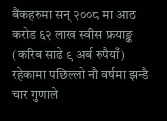बैंकहरुमा सन् २००८ मा आठ करोड ६२ लाख स्वीस फ्रयाङ्क (करिब साढे ९ अर्ब रुपैयाँ) रहेकामा पछिल्लो नौ वर्षमा झन्डै चार गुणाले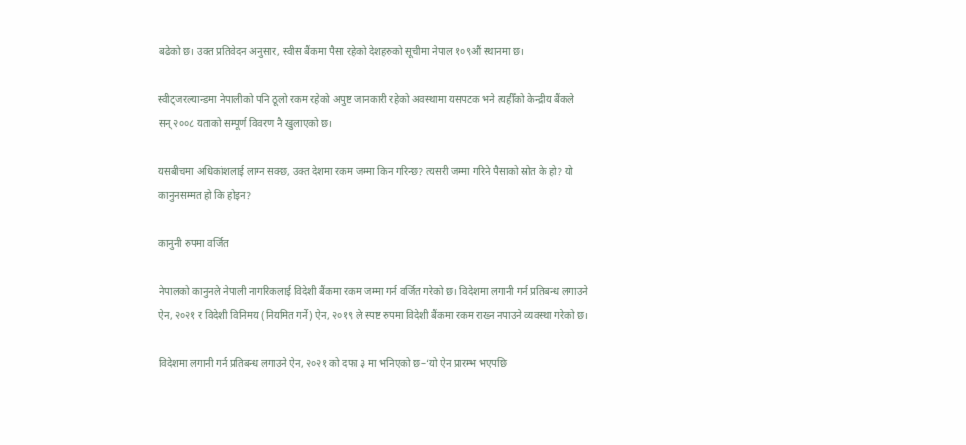बढेको छ। उक्त प्रतिवेदन अनुसार, स्वीस बैंकमा पैसा रहेको देशहरुको सूचीमा नेपाल १०९औं स्थानमा छ।

स्वीट्जरल्यान्डमा नेपालीको पनि ठूलो रकम रहेको अपुष्ट जानकारी रहेको अवस्थामा यसपटक भने त्यहीँको केन्द्रीय बैंकले सन् २००८ यताको सम्पूर्ण विवरण नै खुलाएको छ।

यसबीचमा अधिकांशलाई लाग्न सक्छ, उक्त देशमा रकम जम्मा किन गरिन्छ? त्यसरी जम्मा गरिने पैसाको स्रोत के हो? यो कानुनसम्मत हो कि होइन?

कानुनी रुपमा वर्जित

नेपालको कानुनले नेपाली नागरिकलाई विदेशी बैंकमा रकम जम्मा गर्न वर्जित गरेको छ। विदेशमा लगानी गर्न प्रतिबन्ध लगाउने ऐन, २०२१ र विदेशी विनिमय (नियमित गर्ने) ऐन, २०१९ ले स्पष्ट रुपमा विदेशी बैंकमा रकम राख्न नपाउने व्यवस्था गरेको छ।

विदेशमा लगानी गर्न प्रतिबन्ध लगाउने ऐन, २०२१ को दफा ३ मा भनिएको छ–‘यो ऐन प्रारम्भ भएपछि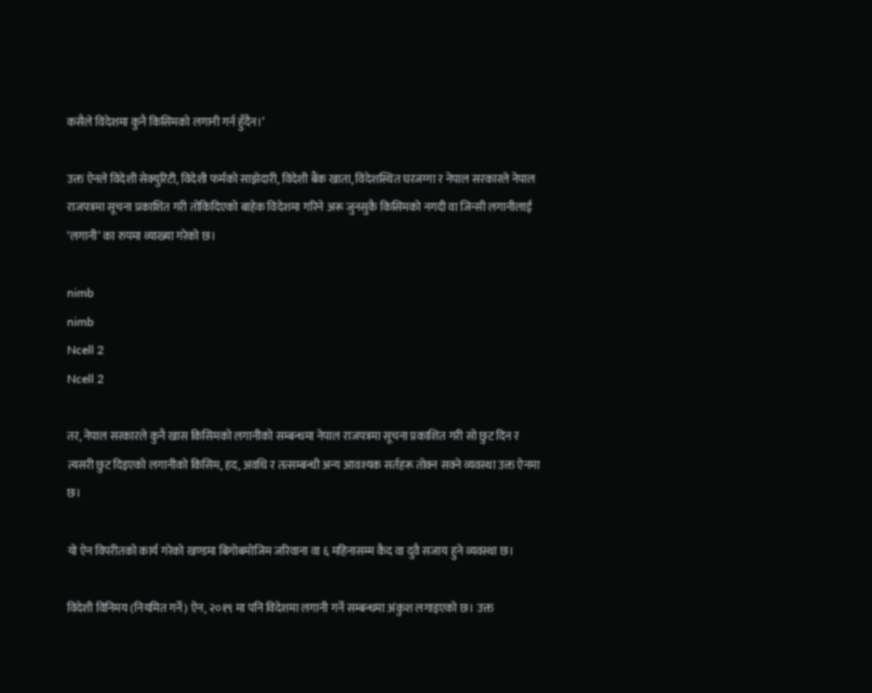कसैले विदेशमा कुनै किसिमको लगानी गर्न हुँदैन।’

उक्त ऐनले विदेशी सेक्युरिटी, विदेशी फर्मको साझेदारी, विदेशी बैंक खाता, विदेशस्थित घरजग्गा र नेपाल सरकारले नेपाल राजपत्रमा सूचना प्रकाशित गरी तोकिदिएको बाहेक विदेशमा गरिने अरू जुनसुकै किसिमको नगदी वा जिन्सी लगानीलाई ‘लगानी’ का रुपमा व्याख्या गरेको छ।

nimb
nimb
Ncell 2
Ncell 2

तर, नेपाल सरकारले कुनै खास किसिमको लगानीको सम्बन्धमा नेपाल राजपत्रमा सूचना प्रकाशित गरी सो छुट दिन र त्यसरी छुट दिइएको लगानीको किसिम, हद, अवधि र तत्सम्बन्धी अन्य आवश्यक सर्तहरू तोक्न सक्ने व्यवस्था उक्त ऐनमा छ।

यो ऐन विपरीतको कार्य गरेको खण्डमा बिगोबमोजिम जरिवाना वा ६ महिनासम्म कैद वा दुवै सजाय हुने व्यवस्था छ।

विदेशी विनिमय (नियमित गर्ने) ऐन, २०१९ मा पनि विदेशमा लगानी गर्ने सम्बन्धमा अंकुश लगाइएको छ। उक्त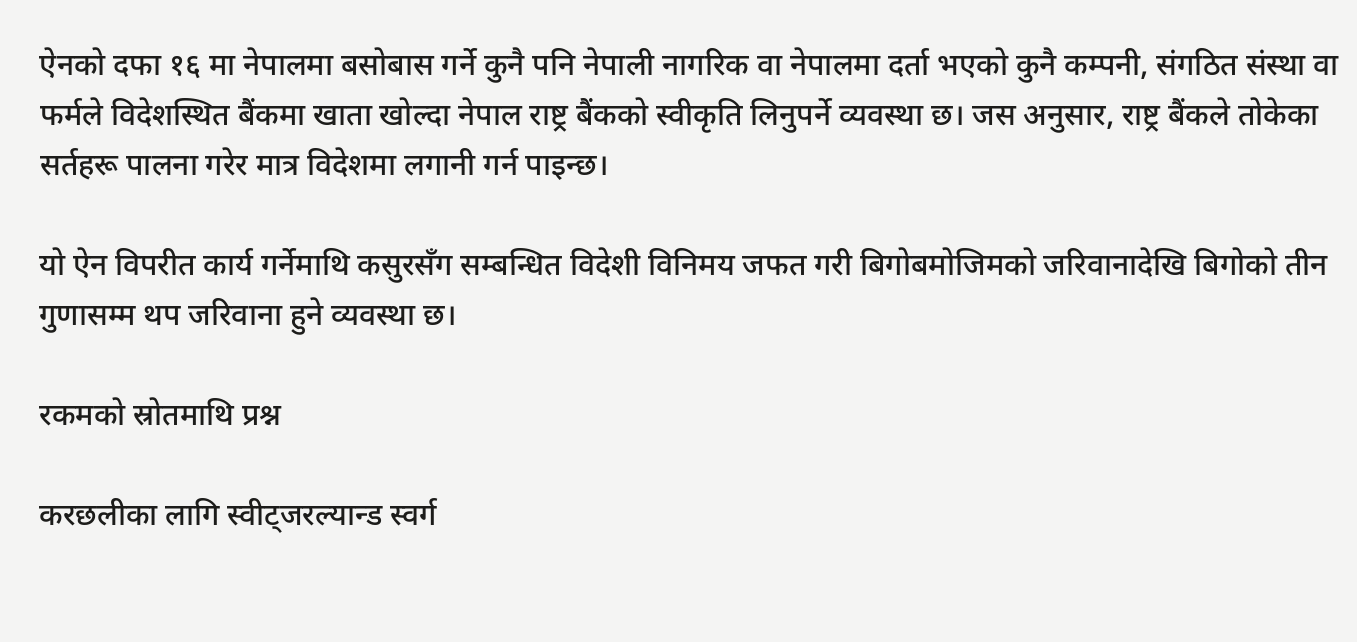ऐनको दफा १६ मा नेपालमा बसोबास गर्ने कुनै पनि नेपाली नागरिक वा नेपालमा दर्ता भएको कुनै कम्पनी, संगठित संस्था वा फर्मले विदेशस्थित बैंकमा खाता खोल्दा नेपाल राष्ट्र बैंकको स्वीकृति लिनुपर्ने व्यवस्था छ। जस अनुसार, राष्ट्र बैंकले तोकेका सर्तहरू पालना गरेर मात्र विदेशमा लगानी गर्न पाइन्छ।

यो ऐन विपरीत कार्य गर्नेमाथि कसुरसँग सम्बन्धित विदेशी विनिमय जफत गरी बिगोबमोजिमको जरिवानादेखि बिगोको तीन गुणासम्म थप जरिवाना हुने व्यवस्था छ।

रकमको स्रोतमाथि प्रश्न

करछलीका लागि स्वीट्जरल्यान्ड स्वर्ग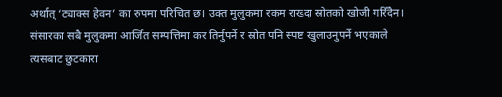अर्थात् ‘ट्याक्स हेवन’ का रुपमा परिचित छ। उक्त मुलुकमा रकम राख्दा स्रोतको खोजी गरिँदैन। संसारका सबै मुलुकमा आर्जित सम्पत्तिमा कर तिर्नुपर्ने र स्रोत पनि स्पष्ट खुलाउनुपर्ने भएकाले त्यसबाट छुटकारा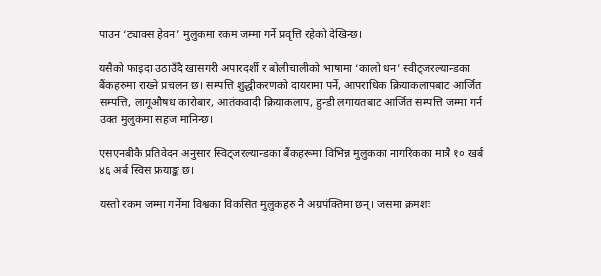पाउन ‘ट्याक्स हेवन’ मुलुकमा रकम जम्मा गर्ने प्रवृत्ति रहेको देखिन्छ।

यसैको फाइदा उठाउँदै खासगरी अपारदर्शी र बोलीचालीको भाषामा ‘कालो धन’ स्वीट्जरल्यान्डका बैंकहरुमा राख्ने प्रचलन छ। सम्पत्ति शुद्धीकरणको दायरामा पर्ने, आपराधिक क्रियाकलापबाट आर्जित सम्पत्ति, लागूऔषध कारोबार, आतंकवादी क्रियाकलाप, हुन्डी लगायतबाट आर्जित सम्पत्ति जम्मा गर्न उक्त मुलुकमा सहज मानिन्छ।

एसएनबीकै प्रतिवेदन अनुसार स्विट्जरल्यान्डका बैंकहरूमा विभिन्न मुलुकका नागरिकका मात्रै १० खर्ब ४६ अर्ब स्विस फ्रयाङ्क छ।

यस्तो रकम जम्मा गर्नेमा विश्वका विकसित मुलुकहरु नै अग्रपंक्तिमा छन्। जसमा क्रमशः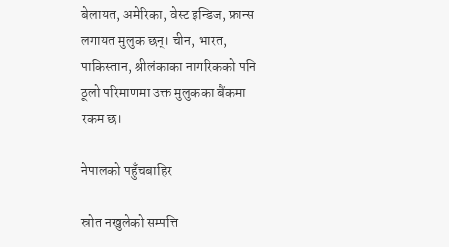बेलायत, अमेरिका, वेस्ट इन्डिज, फ्रान्स लगायत मुलुक छन्। चीन, भारत, पाकिस्तान, श्रीलंकाका नागरिकको पनि ठूलो परिमाणमा उक्त मुलुकका बैंकमा रकम छ।

नेपालको पहुँचबाहिर

स्रोत नखुलेको सम्पत्ति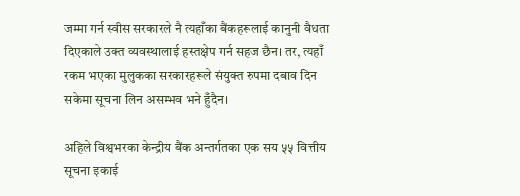जम्मा गर्न स्वीस सरकारले नै त्यहाँका बैंकहरूलाई कानुनी वैधता दिएकाले उक्त व्यवस्थालाई हस्तक्षेप गर्न सहज छैन। तर, त्यहाँ रकम भएका मुलुकका सरकारहरूले संयुक्त रुपमा दबाव दिन सकेमा सूचना लिन असम्भव भने हुँदैन।

अहिले विश्वभरका केन्द्रीय बैंक अन्तर्गतका एक सय ५५ वित्तीय सूचना इकाई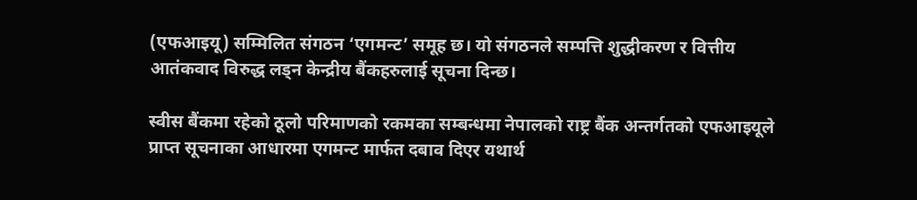(एफआइयू) सम्मिलित संगठन ‘एगमन्ट’ समूह छ। यो संगठनले सम्पत्ति शुद्धीकरण र वित्तीय आतंकवाद विरुद्ध लड्न केन्द्रीय बैंकहरुलाई सूचना दिन्छ।

स्वीस बैंकमा रहेको ठूलो परिमाणको रकमका सम्बन्धमा नेपालको राष्ट्र बैंक अन्तर्गतको एफआइयूले प्राप्त सूचनाका आधारमा एगमन्ट मार्फत दबाव दिएर यथार्थ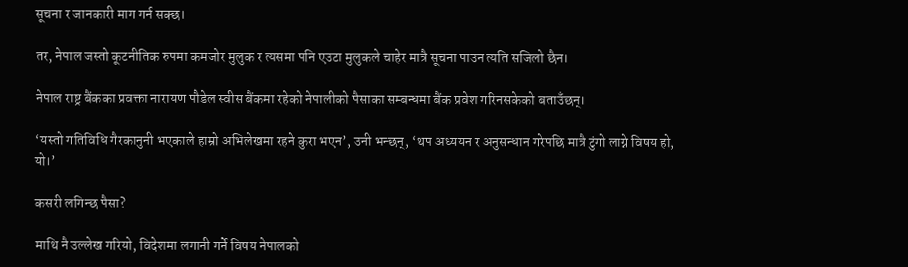सूचना र जानकारी माग गर्न सक्छ।

तर, नेपाल जस्तो कूटनीतिक रुपमा कमजोर मुलुक र त्यसमा पनि एउटा मुलुकले चाहेर मात्रै सूचना पाउन त्यति सजिलो छैन।

नेपाल राष्ट्र बैंकका प्रवक्ता नारायण पौडेल स्वीस बैंकमा रहेको नेपालीको पैसाका सम्बन्धमा बैंक प्रवेश गरिनसकेको बताउँछन्।

‘यस्तो गतिविधि गैरकानुनी भएकाले हाम्रो अभिलेखमा रहने कुरा भएन’, उनी भन्छन्, ‘थप अध्ययन र अनुसन्धान गरेपछि मात्रै टुंगो लाग्ने विषय हो, यो।’

कसरी लगिन्छ पैसा?

माथि नै उल्लेख गरियो, विदेशमा लगानी गर्ने विषय नेपालको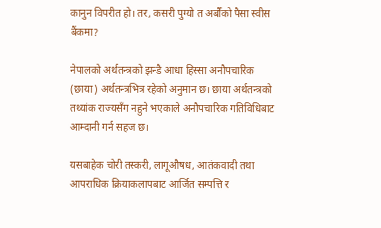कानुन विपरीत हो। तर, कसरी पुग्यो त अर्बौंको पैसा स्वीस बैंकमा?

नेपालको अर्थतन्त्रको झन्डै आधा हिस्सा अनौपचारिक (छाया) अर्थतन्त्रभित्र रहेको अनुमान छ। छाया अर्थतन्त्रको तथ्यांक राज्यसँग नहुने भएकाले अनौपचारिक गतिविधिबाट आम्दानी गर्न सहज छ।

यसबाहेक चोरी तस्करी, लागूऔषध, आतंकवादी तथा आपराधिक क्रियाकलापबाट आर्जित सम्पत्ति र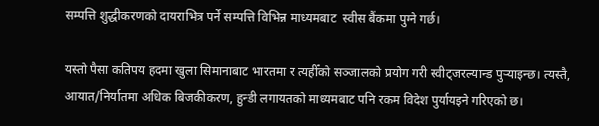सम्पत्ति शुद्धीकरणको दायराभित्र पर्ने सम्पत्ति विभिन्न माध्यमबाट  स्वीस बैंकमा पुग्ने गर्छ।

यस्तो पैसा कतिपय हदमा खुला सिमानाबाट भारतमा र त्यहीँको सञ्जालको प्रयोग गरी स्वीट्जरल्यान्ड पुर्‍याइन्छ। त्यस्तै, आयात/निर्यातमा अधिक बिजकीकरण, हुन्डी लगायतको माध्यमबाट पनि रकम विदेश पुर्यायइने गरिएको छ।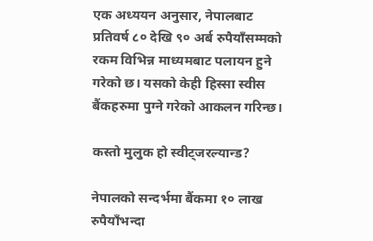एक अध्ययन अनुसार, नेपालबाट प्रतिवर्ष ८० देखि ९० अर्ब रुपैयाँसम्मको रकम विभिन्न माध्यमबाट पलायन हुने गरेको छ। यसको केही हिस्सा स्वीस बैंकहरुमा पुग्ने गरेको आकलन गरिन्छ।

कस्तो मुलुक हो स्वीट्जरल्यान्ड?

नेपालको सन्दर्भमा बैंकमा १० लाख रुपैयाँभन्दा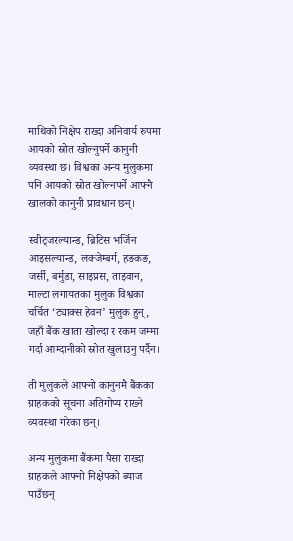माथिको निक्षेप राख्दा अनिवार्य रुपमा आयको स्रोत खोल्नुपर्ने कानुनी व्यवस्था छ। विश्वका अन्य मुलुकमा पनि आयको स्रोत खोल्नपर्ने आफ्नै खालको कानुनी प्रावधान छन्।

स्वीट्जरल्यान्ड, ब्रिटिस भर्जिन आइसल्यान्ड, लक्जेम्बर्ग, हङकङ, जर्सी, बर्मुडा, साइप्रस, ताइवान, माल्टा लगायतका मुलुक विश्वका चर्चित ‘ट्याक्स हेवन’ मुलुक हुन्, जहाँ बैंक खाता खोल्दा र रकम जम्मा गर्दा आम्दानीको स्रोत खुलाउनु पर्दैन।

ती मुलुकले आफ्नो कानुनमै बैंकका ग्राहकको सूचना अतिगोप्य राख्ने व्यवस्था गरेका छन्।

अन्य मुलुकमा बैंकमा पैसा राख्दा ग्राहकले आफ्नो निक्षेपको ब्याज पाउँछन्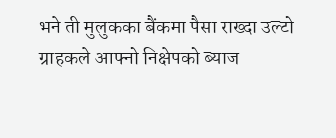भने ती मुलुकका बैंकमा पैसा राख्दा उल्टो ग्राहकले आफ्नो निक्षेपको ब्याज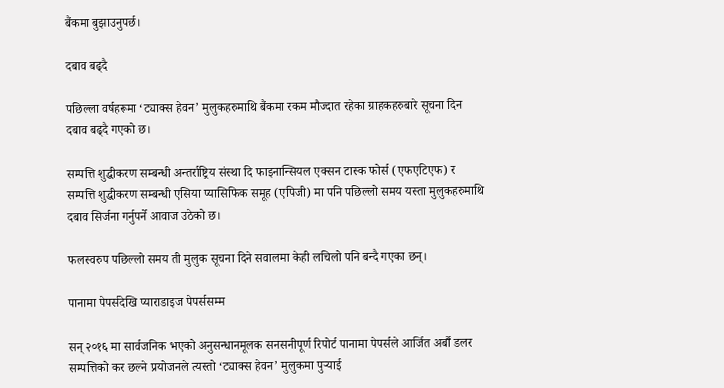बैंकमा बुझाउनुपर्छ।

दबाव बढ्दै

पछिल्ला वर्षहरूमा ‘ट्याक्स हेवन’ मुलुकहरुमाथि बैंकमा रकम मौज्दात रहेका ग्राहकहरुबारे सूचना दिन दबाव बढ्दै गएको छ।

सम्पत्ति शुद्धीकरण सम्बन्धी अन्तर्राष्ट्रिय संस्था दि फाइनान्सियल एक्सन टास्क फोर्स (एफएटिएफ) र सम्पत्ति शुद्धीकरण सम्बन्धी एसिया प्यासिफिक समूह (एपिजी) मा पनि पछिल्लो समय यस्ता मुलुकहरुमाथि दबाव सिर्जना गर्नुपर्ने आवाज उठेको छ।

फलस्वरुप पछिल्लो समय ती मुलुक सूचना दिने सवालमा केही लचिलो पनि बन्दै गएका छन्।

पानामा पेपर्सदेखि प्याराडाइज पेपर्ससम्म

सन् २०१६ मा सार्वजनिक भएको अनुसन्धानमूलक सनसनीपूर्ण रिपोर्ट पानामा पेपर्सले आर्जित अर्बौं डलर सम्पत्तिको कर छल्ने प्रयोजनले त्यस्तो ‘ट्याक्स हेवन’ मुलुकमा पुर्‍याई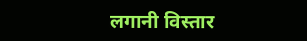लगानी विस्तार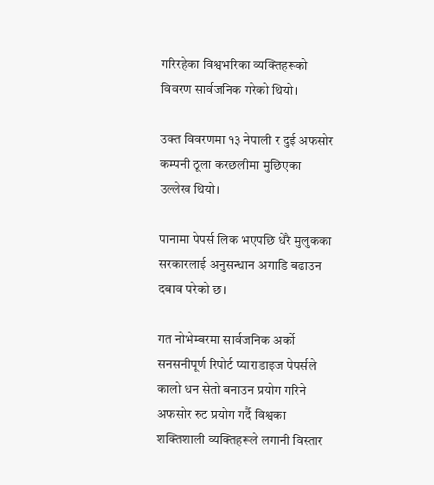गरिरहेका विश्वभरिका व्यक्तिहरूको विवरण सार्वजनिक गरेको थियो।

उक्त विवरणमा १३ नेपाली र दुई अफसोर कम्पनी ठूला करछलीमा मुछिएका उल्लेख थियो।

पानामा पेपर्स लिक भएपछि धेरै मुलुकका सरकारलाई अनुसन्धान अगाडि बढाउन दबाव परेको छ।

गत नोभेम्बरमा सार्वजनिक अर्को सनसनीपूर्ण रिपोर्ट प्याराडाइज पेपर्सले कालो धन सेतो बनाउन प्रयोग गरिने अफसोर रुट प्रयोग गर्दै विश्वका शक्तिशाली व्यक्तिहरूले लगानी विस्तार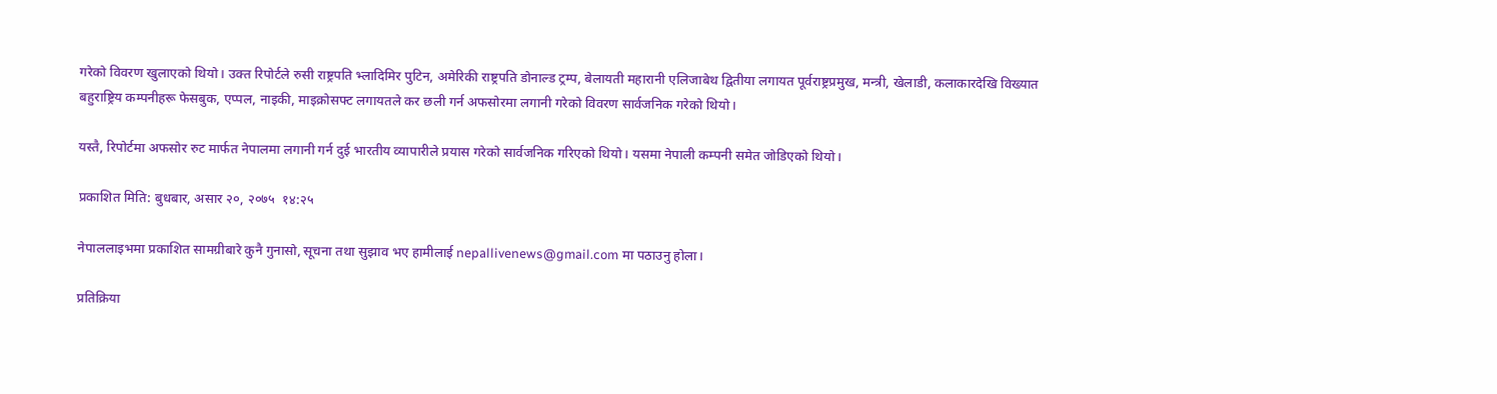गरेको विवरण खुलाएको थियो। उक्त रिपोर्टले रुसी राष्ट्रपति भ्लादिमिर पुटिन, अमेरिकी राष्ट्रपति डोनाल्ड ट्रम्प, बेलायती महारानी एलिजाबेथ द्वितीया लगायत पूर्वराष्ट्रप्रमुख, मन्त्री, खेलाडी, कलाकारदेखि विख्यात बहुराष्ट्रिय कम्पनीहरू फेसबुक, एप्पल, नाइकी, माइक्रोसफ्ट लगायतले कर छली गर्न अफसोरमा लगानी गरेको विवरण सार्वजनिक गरेको थियो।

यस्तै, रिपोर्टमा अफसोर रुट मार्फत नेपालमा लगानी गर्न दुई भारतीय व्यापारीले प्रयास गरेको सार्वजनिक गरिएको थियो। यसमा नेपाली कम्पनी समेत जोडिएको थियो।

प्रकाशित मिति: बुधबार, असार २०, २०७५  १४:२५

नेपाललाइभमा प्रकाशित सामग्रीबारे कुनै गुनासो, सूचना तथा सुझाव भए हामीलाई nepallivenews@gmail.com मा पठाउनु होला।

प्रतिक्रिया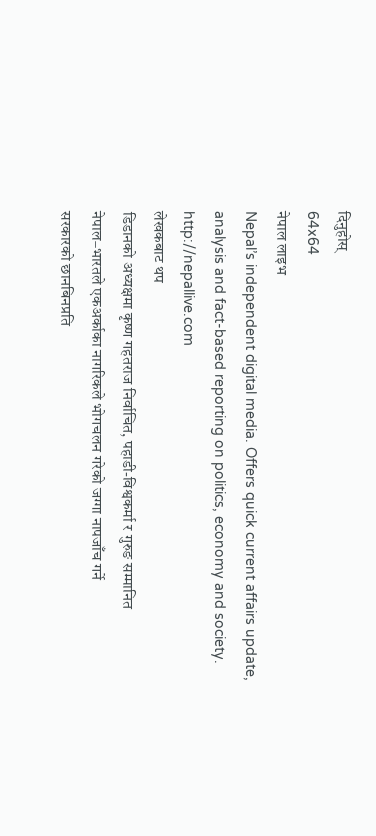दिनुहोस्
64x64
नेपाल लाइभ
Nepal’s independent digital media. Offers quick current affairs update, analysis and fact-based reporting on politics, economy and society. http://nepallive.com
लेखकबाट थप
डिडानको अध्यक्षमा कृष्ण गहतराज निर्वाचित, पहाडी-विश्वकर्मा र गुरुङ सम्मानित
नेपाल–भारतले एकअर्काका नागरिकले भोगचलन गरेको जग्गा नापजाँच गर्ने
सरकारको छानबिनप्रति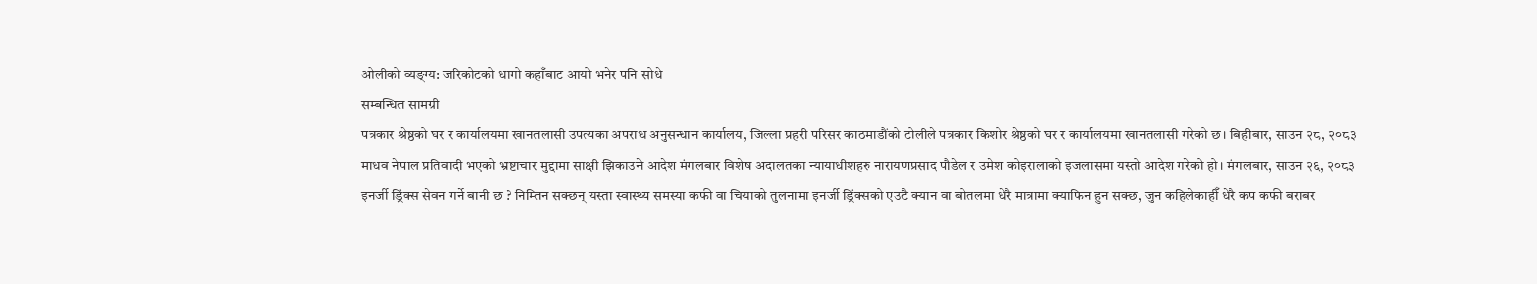ओलीको व्यङ्ग्य: जरिकोटको धागो कहाँबाट आयो भनेर पनि सोधे
सम्बन्धित सामग्री
पत्रकार श्रेष्ठको घर र कार्यालयमा खानतलासी उपत्यका अपराध अनुसन्धान कार्यालय, जिल्ला प्रहरी परिसर काठमाडौंको टोलीले पत्रकार किशोर श्रेष्ठको घर र कार्यालयमा खानतलासी गरेको छ। बिहीबार, साउन २८, २०८३
माधव नेपाल प्रतिवादी भएको भ्रष्टाचार मुद्दामा साक्षी झिकाउने आदेश मंगलबार विशेष अदालतका न्यायाधीशहरु नारायणप्रसाद पौडेल र उमेश कोइरालाको इजलासमा यस्तो आदेश गरेको हो । मंगलबार, साउन २६, २०८३
इनर्जी ड्रिंक्स सेवन गर्ने बानी छ ? निम्तिन सक्छन् यस्ता स्वास्थ्य समस्या कफी वा चियाको तुलनामा इनर्जी ड्रिंक्सको एउटै क्यान वा बोतलमा धेरै मात्रामा क्याफिन हुन सक्छ, जुन कहिलेकाहीँ धेरै कप कफी बराबर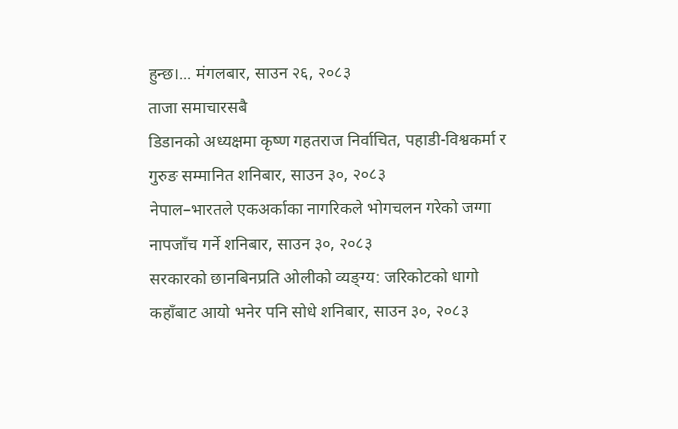हुन्छ।... मंगलबार, साउन २६, २०८३
ताजा समाचारसबै
डिडानको अध्यक्षमा कृष्ण गहतराज निर्वाचित, पहाडी-विश्वकर्मा र गुरुङ सम्मानित शनिबार, साउन ३०, २०८३
नेपाल–भारतले एकअर्काका नागरिकले भोगचलन गरेको जग्गा नापजाँच गर्ने शनिबार, साउन ३०, २०८३
सरकारको छानबिनप्रति ओलीको व्यङ्ग्य: जरिकोटको धागो कहाँबाट आयो भनेर पनि सोधे शनिबार, साउन ३०, २०८३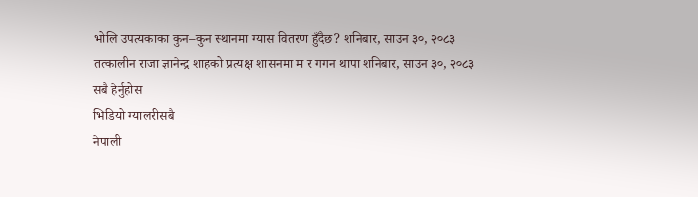भोलि उपत्यकाका कुन–कुन स्थानमा ग्यास वितरण हुँदैछ? शनिबार, साउन ३०, २०८३
तत्कालीन राजा ज्ञानेन्द्र शाहको प्रत्यक्ष शासनमा म र गगन थापा शनिबार, साउन ३०, २०८३
सबै हेर्नुहोस
भिडियो ग्यालरीसबै
नेपाली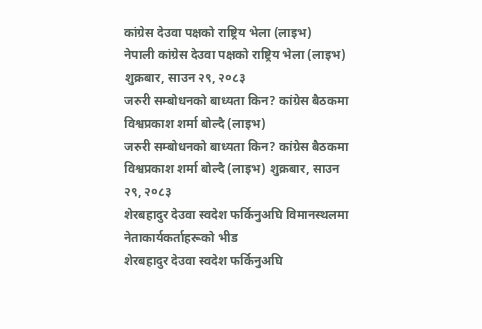कांग्रेस देउवा पक्षको राष्ट्रिय भेला (लाइभ)
नेपाली कांग्रेस देउवा पक्षको राष्ट्रिय भेला (लाइभ) शुक्रबार, साउन २९, २०८३
जरुरी सम्बोधनको बाध्यता किन? कांग्रेस बैठकमा विश्वप्रकाश शर्मा बोल्दै (लाइभ)
जरुरी सम्बोधनको बाध्यता किन? कांग्रेस बैठकमा विश्वप्रकाश शर्मा बोल्दै (लाइभ) शुक्रबार, साउन २९, २०८३
शेरबहादुर देउवा स्वदेश फर्किनुअघि विमानस्थलमा नेताकार्यकर्ताहरूको भीड
शेरबहादुर देउवा स्वदेश फर्किनुअघि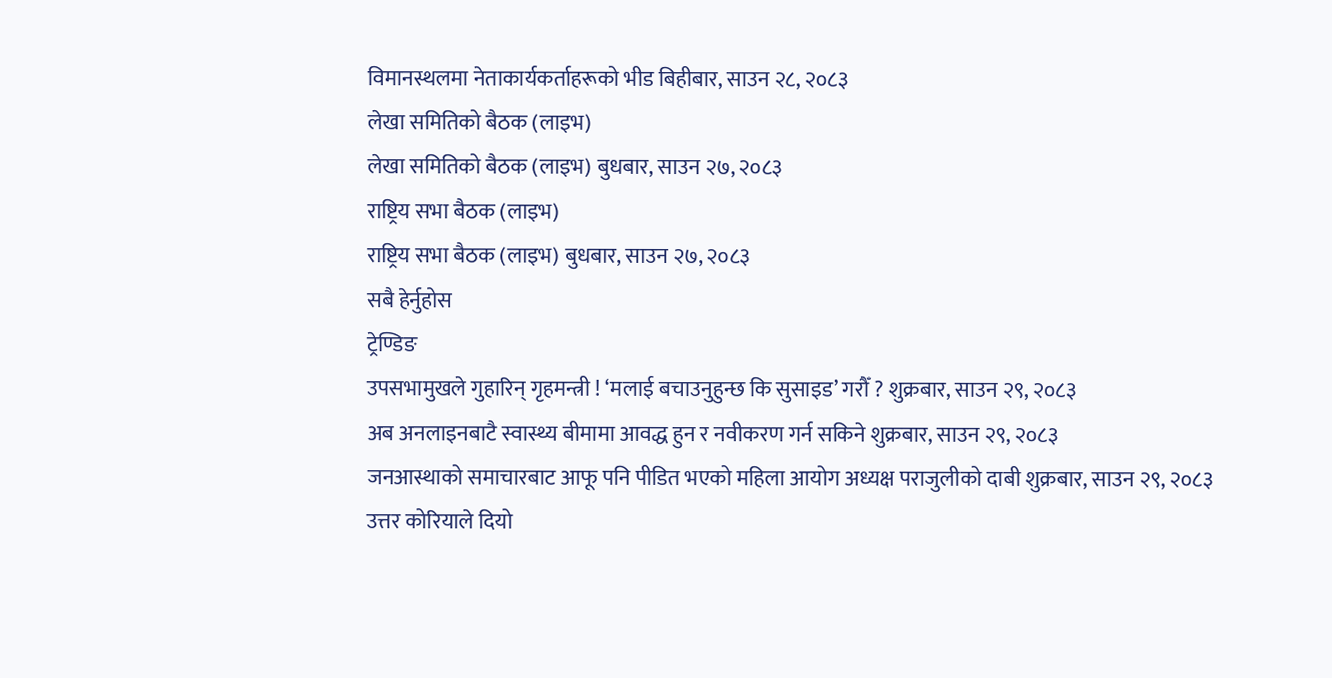विमानस्थलमा नेताकार्यकर्ताहरूको भीड बिहीबार, साउन २८, २०८३
लेखा समितिको बैठक (लाइभ)
लेखा समितिको बैठक (लाइभ) बुधबार, साउन २७, २०८३
राष्ट्रिय सभा बैठक (लाइभ)
राष्ट्रिय सभा बैठक (लाइभ) बुधबार, साउन २७, २०८३
सबै हेर्नुहोस
ट्रेण्डिङ
उपसभामुखले गुहारिन् गृहमन्त्री ! ‘मलाई बचाउनुहुन्छ कि सुसाइड’ गरौँ ? शुक्रबार, साउन २९, २०८३
अब अनलाइनबाटै स्वास्थ्य बीमामा आवद्ध हुन र नवीकरण गर्न सकिने शुक्रबार, साउन २९, २०८३
जनआस्थाको समाचारबाट आफू पनि पीडित भएको महिला आयोग अध्यक्ष पराजुलीको दाबी शुक्रबार, साउन २९, २०८३
उत्तर कोरियाले दियो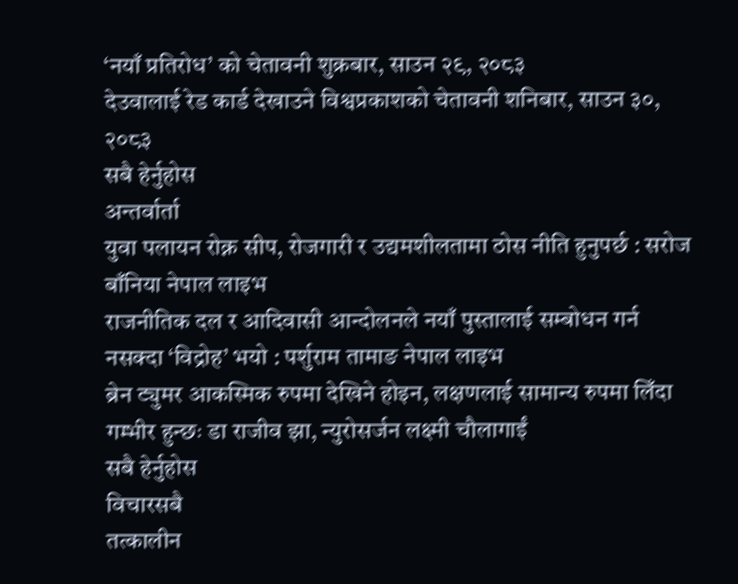‘नयाँ प्रतिरोध’ को चेतावनी शुक्रबार, साउन २९, २०८३
देउवालाई रेड कार्ड देखाउने विश्वप्रकाशको चेतावनी शनिबार, साउन ३०, २०८३
सबै हेर्नुहोस
अन्तर्वार्ता
युवा पलायन रोक्न सीप, रोजगारी र उद्यमशीलतामा ठोस नीति हुनुपर्छ : सरोज बाँनिया नेपाल लाइभ
राजनीतिक दल र आदिवासी आन्दोलनले नयाँ पुस्तालाई सम्बोधन गर्न नसक्दा ‘विद्रोह’ भयो : पर्शुराम तामाङ नेपाल लाइभ
ब्रेन ट्युमर आकस्मिक रुपमा देखिने होइन, लक्षणलाई सामान्य रुपमा लिँदा गम्भीर हुन्छः डा राजीव झा, न्युरोसर्जन लक्ष्मी चौलागाईं
सबै हेर्नुहोस
विचारसबै
तत्कालीन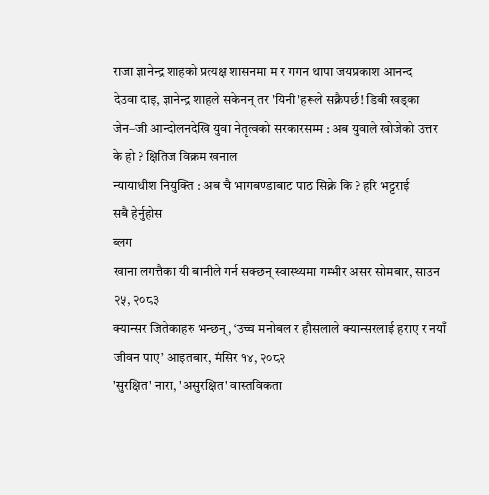राजा ज्ञानेन्द्र शाहको प्रत्यक्ष शासनमा म र गगन थापा जयप्रकाश आनन्द
देउवा दाइ, ज्ञानेन्द्र शाहले सकेनन् तर 'यिनी'हरूले सक्नैपर्छ! डिबी खड्का
जेन–जी आन्दोलनदेखि युवा नेतृत्वको सरकारसम्म : अब युवाले खोजेको उत्तर के हो ? क्षितिज विक्रम खनाल
न्यायाधीश नियुक्ति : अब चै भागबण्डाबाट पाठ सिक्ने कि ? हरि भट्टराई
सबै हेर्नुहोस
ब्लग
खाना लगत्तैका यी बानीले गर्न सक्छन् स्वास्थ्यमा गम्भीर असर सोमबार, साउन २५, २०८३
क्यान्सर जितेकाहरु भन्छन्, ‘उच्च मनोबल र हौसलाले क्यान्सरलाई हराए र नयाँ जीवन पाए’ आइतबार, मंसिर १४, २०८२
'सुरक्षित' नारा, 'असुरक्षित' वास्तविकता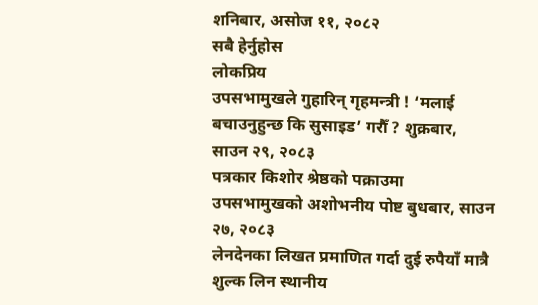शनिबार, असोज ११, २०८२
सबै हेर्नुहोस
लोकप्रिय
उपसभामुखले गुहारिन् गृहमन्त्री ! ‘मलाई बचाउनुहुन्छ कि सुसाइड’ गरौँ ? शुक्रबार, साउन २९, २०८३
पत्रकार किशोर श्रेष्ठको पक्राउमा उपसभामुखको अशोभनीय पोष्ट बुधबार, साउन २७, २०८३
लेनदेनका लिखत प्रमाणित गर्दा दुई रुपैयाँ मात्रै शुल्क लिन स्थानीय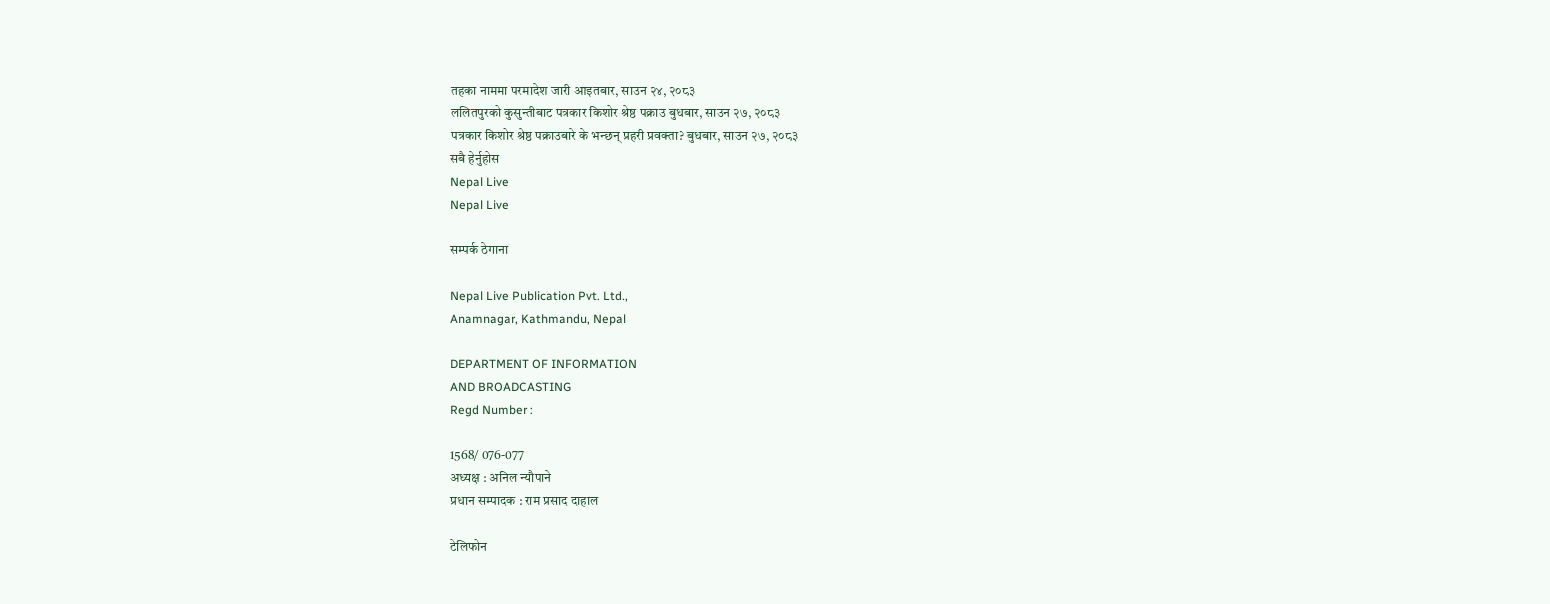तहका नाममा परमादेश जारी आइतबार, साउन २४, २०८३
ललितपुरको कुसुन्तीबाट पत्रकार किशोर श्रेष्ठ पक्राउ बुधबार, साउन २७, २०८३
पत्रकार किशोर श्रेष्ठ पक्राउबारे के भन्छन् प्रहरी प्रवक्ता? बुधबार, साउन २७, २०८३
सबै हेर्नुहोस
Nepal Live
Nepal Live

सम्पर्क ठेगाना

Nepal Live Publication Pvt. Ltd.,
Anamnagar, Kathmandu, Nepal

DEPARTMENT OF INFORMATION
AND BROADCASTING
Regd Number :

1568/ 076-077
अध्यक्ष : अनिल न्यौपाने
प्रधान सम्पादक : राम प्रसाद दाहाल

टेलिफोन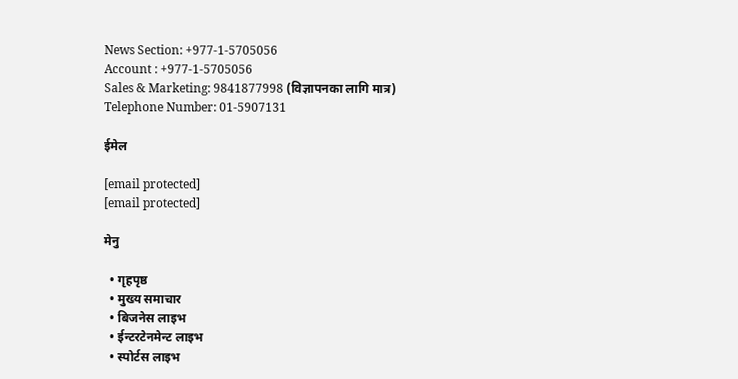News Section: +977-1-5705056
Account : +977-1-5705056
Sales & Marketing: 9841877998 (विज्ञापनका लागि मात्र)
Telephone Number: 01-5907131

ईमेल

[email protected]
[email protected]

मेनु

  • गृहपृष्ठ
  • मुख्य समाचार
  • बिजनेस लाइभ
  • ईन्टरटेनमेन्ट लाइभ
  • स्पोर्टस लाइभ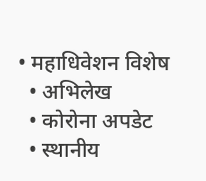• महाधिवेशन विशेष
  • अभिलेख
  • कोरोना अपडेट
  • स्थानीय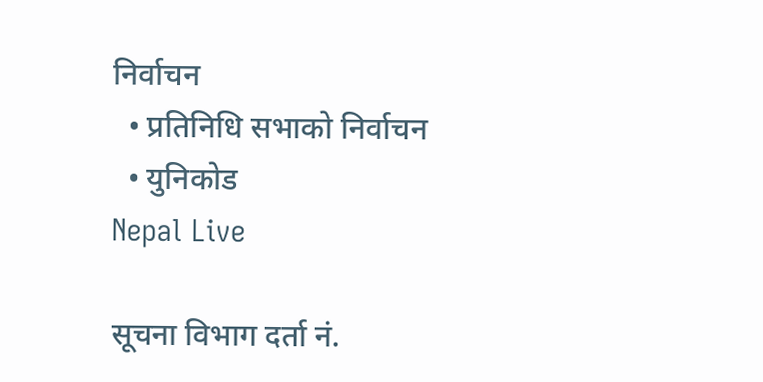निर्वाचन
  • प्रतिनिधि सभाको निर्वाचन
  • युनिकोड
Nepal Live

सूचना विभाग दर्ता नं.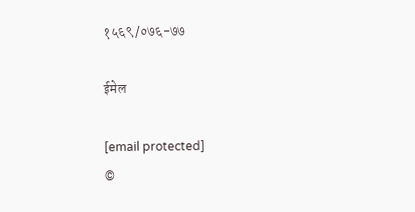१५६९/०७६-७७

ईमेल

[email protected]
©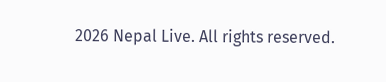2026 Nepal Live. All rights reserved.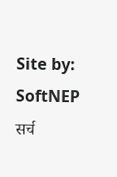Site by: SoftNEP
सर्च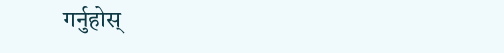गर्नुहोस्